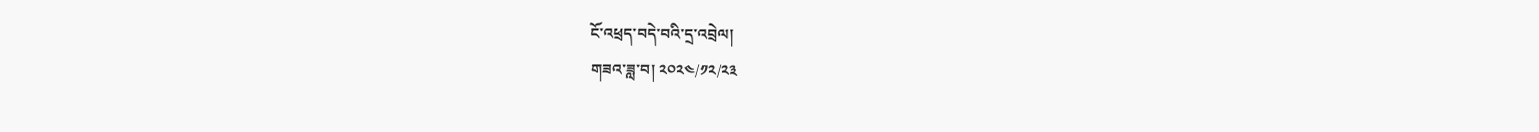ངོ་འཕྲད་བདེ་བའི་དྲ་འབྲེལ།
གཟའ་ཟླ་བ། ༢༠༢༤/༡༢/༢༣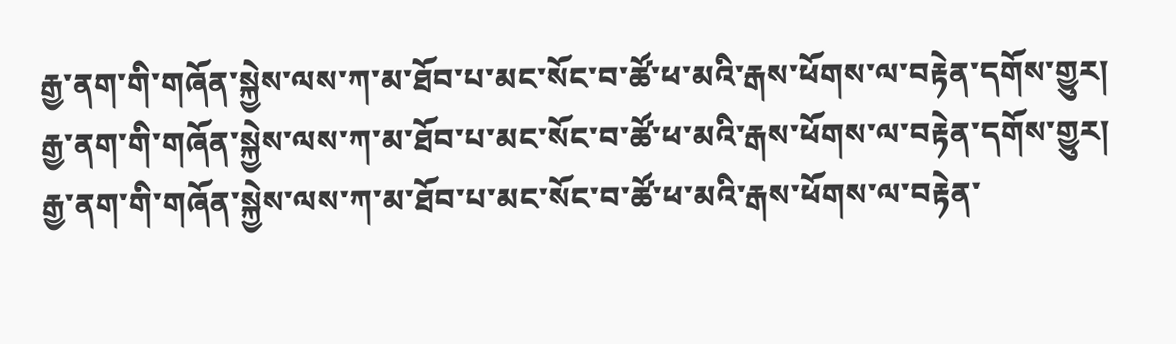རྒྱ་ནག་གི་གཞོན་སྐྱེས་ལས་ཀ་མ་ཐོབ་པ་མང་སོང་བ་ཚོ་ཕ་མའི་རྒས་ཕོགས་ལ་བརྟེན་དགོས་གྱུར།
རྒྱ་ནག་གི་གཞོན་སྐྱེས་ལས་ཀ་མ་ཐོབ་པ་མང་སོང་བ་ཚོ་ཕ་མའི་རྒས་ཕོགས་ལ་བརྟེན་དགོས་གྱུར།
རྒྱ་ནག་གི་གཞོན་སྐྱེས་ལས་ཀ་མ་ཐོབ་པ་མང་སོང་བ་ཚོ་ཕ་མའི་རྒས་ཕོགས་ལ་བརྟེན་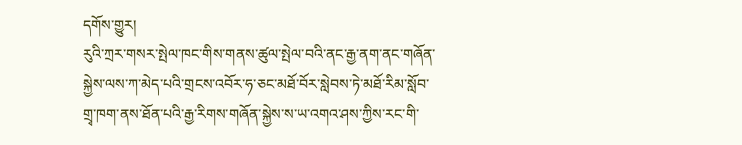དགོས་གྱུར།
རུའི་ཀྲར་གསར་སྤེལ་ཁང་གིས་གནས་ཚུལ་སྤེལ་བའི་ནང་རྒྱ་ནག་ནང་གཞོན་སྐྱེས་ལས་ཀ་མེད་པའི་གྲངས་འབོར་ཧ་ཅང་མཐོ་བོར་སླེབས་ཏེ་མཐོ་རིམ་སློབ་གྲྭ་ཁག་ནས་ཐོན་པའི་རྒྱ་རིགས་གཞོན་སྐྱེས་ས་ཡ་འགའ་ཤས་ཀྱིས་རང་གི་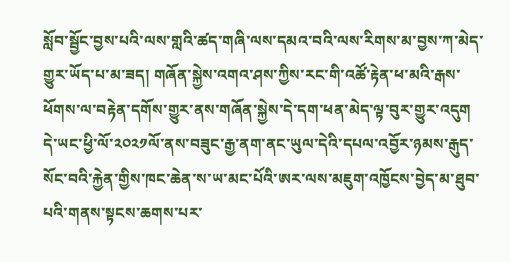སློབ་སྦྱོང་བྱས་པའི་ལས་གླའི་ཚད་གཞི་ལས་དམའ་བའི་ལས་རིགས་མ་བྱས་ཀ་མེད་གྱུར་ཡོད་པ་མ་ཟད། གཞོན་སྐྱེས་འགའ་ཤས་ཀྱིས་རང་གི་འཚོ་རྟེན་ཕ་མའི་རྒས་ཕོགས་ལ་བརྟེན་དགོས་གྱུར་ནས་གཞོན་སྐྱེས་དེ་དག་ཕན་མེད་ལྟ་བུར་གྱུར་འདུག
དེ་ཡང་ཕྱི་ལོ་༢༠༢༡ལོ་ནས་བཟུང་རྒྱ་ནག་ནང་ཡུལ་དེའི་དཔལ་འབྱོར་ཉམས་རྒུད་སོང་བའི་རྐྱེན་གྱིས་ཁང་ཆེན་ས་ཡ་མང་པོའི་ཨར་ལས་མཇུག་འཁྱོངས་བྱེད་མ་ཐུབ་པའི་གནས་སྟངས་ཆགས་པར་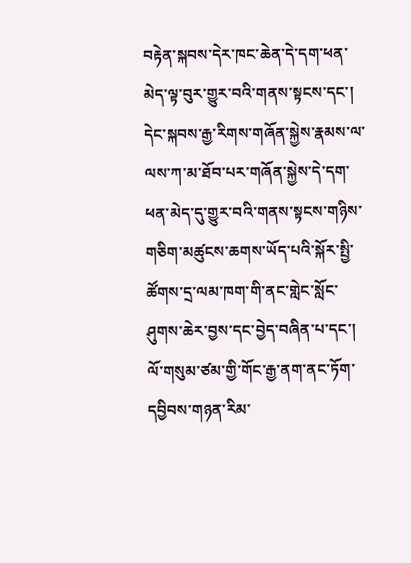བརྟེན་སྐབས་དེར་ཁང་ཆེན་དེ་དག་ཕན་མེད་ལྟ་བུར་གྱུར་བའི་གནས་སྟངས་དང་། དེང་སྐབས་རྒྱ་རིགས་གཞོན་སྐྱེས་རྣམས་ལ་ལས་ཀ་མ་ཐོབ་པར་གཞོན་སྐྱེས་དེ་དག་ཕན་མེད་དུ་གྱུར་བའི་གནས་སྟངས་གཉིས་གཅིག་མཚུངས་ཆགས་ཡོད་པའི་སྐོར་སྤྱི་ཚོགས་དྲ་ལམ་ཁག་གི་ནང་གླེང་སློང་ཤུགས་ཆེར་བྱས་དང་བྱེད་བཞིན་པ་དང་། ལོ་གསུམ་ཙམ་གྱི་གོང་རྒྱ་ནག་ནང་ཏོག་དབྱིབས་གཉན་རིམ་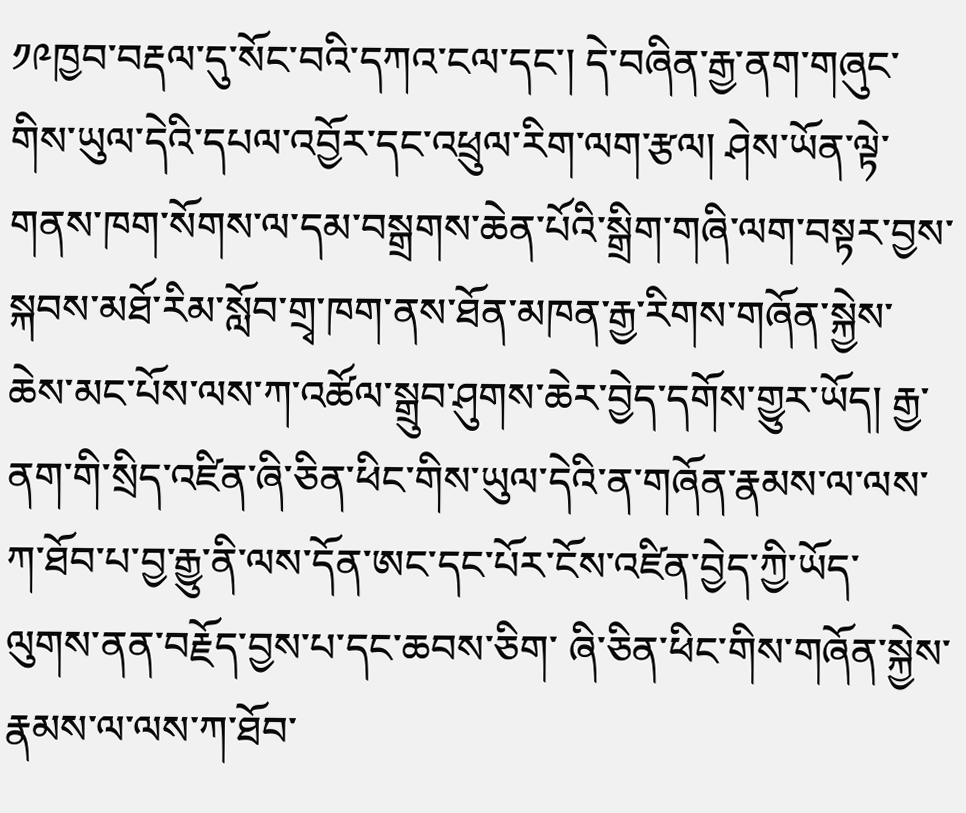༡༩ཁྱབ་བརྡལ་དུ་སོང་བའི་དཀའ་ངལ་དང་། དེ་བཞིན་རྒྱ་ནག་གཞུང་གིས་ཡུལ་དེའི་དཔལ་འབྱོར་དང་འཕྲུལ་རིག་ལག་རྩལ། ཤེས་ཡོན་ལྟེ་གནས་ཁག་སོགས་ལ་དམ་བསྒྲགས་ཆེན་པོའི་སྒྲིག་གཞི་ལག་བསྟར་བྱས་སྐབས་མཐོ་རིམ་སློབ་གྲྭ་ཁག་ནས་ཐོན་མཁན་རྒྱ་རིགས་གཞོན་སྐྱེས་ཆེས་མང་པོས་ལས་ཀ་འཚོལ་སྒྲུབ་ཤུགས་ཆེར་བྱེད་དགོས་གྱུར་ཡོད། རྒྱ་ནག་གི་སྲིད་འཛིན་ཞི་ཅིན་ཕིང་གིས་ཡུལ་དེའི་ན་གཞོན་རྣམས་ལ་ལས་ཀ་ཐོབ་པ་བྱ་རྒྱུ་ནི་ལས་དོན་ཨང་དང་པོར་ངོས་འཛིན་བྱེད་ཀྱི་ཡོད་ལུགས་ནན་བརྗོད་བྱས་པ་དང་ཆབས་ཅིག་ ཞི་ཅིན་ཕིང་གིས་གཞོན་སྐྱེས་རྣམས་ལ་ལས་ཀ་ཐོབ་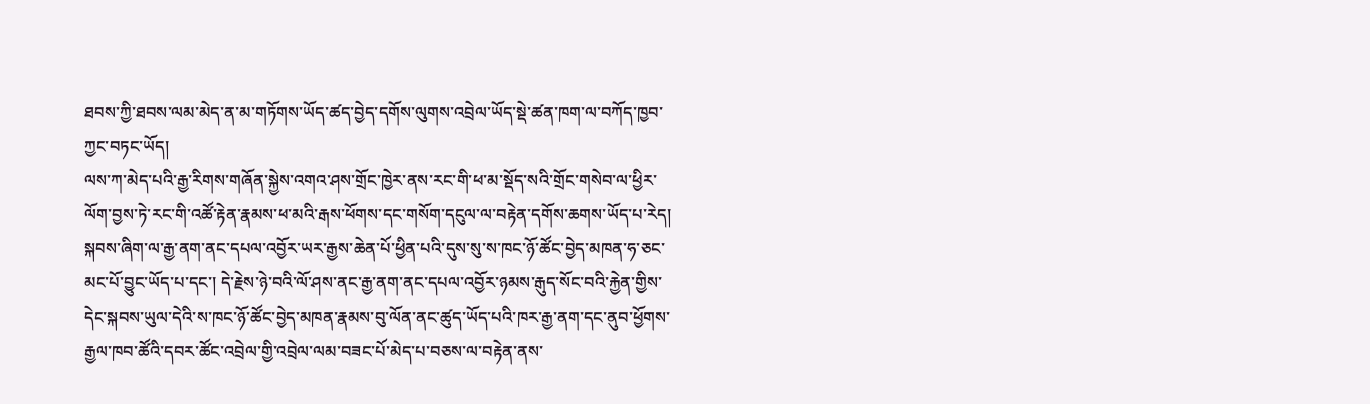ཐབས་ཀྱི་ཐབས་ལམ་མེད་ན་མ་གཏོགས་ཡོད་ཚད་བྱེད་དགོས་ལུགས་འབྲེལ་ཡོད་སྡེ་ཚན་ཁག་ལ་བཀོད་ཁྱབ་ཀྱང་བཏང་ཡོད།
ལས་ཀ་མེད་པའི་རྒྱ་རིགས་གཞོན་སྐྱེས་འགའ་ཤས་གྲོང་ཁྱེར་ནས་རང་གི་ཕ་མ་སྡོད་སའི་གྲོང་གསེབ་ལ་ཕྱིར་ལོག་བྱས་ཏེ་རང་གི་འཚོ་རྟེན་རྣམས་ཕ་མའི་རྒས་ཕོགས་དང་གསོག་དངུལ་ལ་བརྟེན་དགོས་ཆགས་ཡོད་པ་རེད། སྐབས་ཞིག་ལ་རྒྱ་ནག་ནང་དཔལ་འབྱོར་ཡར་རྒྱས་ཆེན་པོ་ཕྱིན་པའི་དུས་སུ་ས་ཁང་ཉོ་ཚོང་བྱེད་མཁན་ཧ་ཅང་མང་པོ་བྱུང་ཡོད་པ་དང་། དེ་རྗེས་ཉེ་བའི་ལོ་ཤས་ནང་རྒྱ་ནག་ནང་དཔལ་འབྱོར་ཉམས་རྒུད་སོང་བའི་རྐྱེན་གྱིས་དེང་སྐབས་ཡུལ་དེའི་ས་ཁང་ཉོ་ཚོང་བྱེད་མཁན་རྣམས་བུ་ལོན་ནང་ཚུད་ཡོད་པའི་ཁར་རྒྱ་ནག་དང་ནུབ་ཕྱོགས་རྒྱལ་ཁབ་ཚོའི་དབར་ཚོང་འབྲེལ་གྱི་འབྲེལ་ལམ་བཟང་པོ་མེད་པ་བཅས་ལ་བརྟེན་ནས་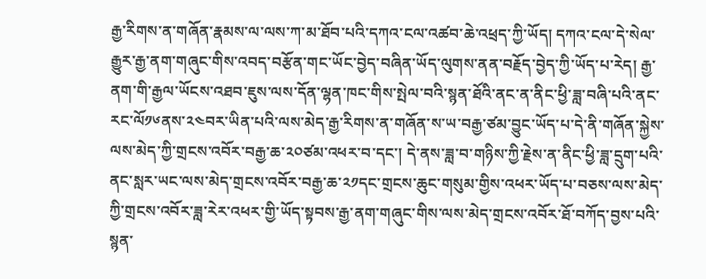རྒྱ་རིགས་ན་གཞོན་རྣམས་ལ་ལས་ཀ་མ་ཐོབ་པའི་དཀའ་ངལ་འཚབ་ཆེ་འཕྲད་ཀྱི་ཡོད། དཀའ་ངལ་དེ་སེལ་རྒྱུར་རྒྱ་ནག་གཞུང་གིས་འབད་བརྩོན་གང་ཡོང་བྱེད་བཞིན་ཡོད་ལུགས་ནན་བརྗོད་བྱེད་ཀྱི་ཡོད་པ་རེད། རྒྱ་ནག་གི་རྒྱལ་ཡོངས་འཐབ་ཇུས་ལས་དོན་ལྷན་ཁང་གིས་སྤེལ་བའི་སྙན་ཐོའི་ནང་ན་ནིང་ཕྱི་ཟླ་བཞི་པའི་ནང་རང་ལོ༡༦ནས་༢༤བར་ཡིན་པའི་ལས་མེད་རྒྱ་རིགས་ན་གཞོན་ས་ཡ་བརྒྱ་ཙམ་བྱུང་ཡོད་པ་དེ་ནི་གཞོན་སྐྱེས་ལས་མེད་ཀྱི་གྲངས་འབོར་བརྒྱ་ཆ་༢༠ཙམ་འཕར་བ་དང་། དེ་ནས་ཟླ་བ་གཉིས་ཀྱི་རྗེས་ན་ནིང་ཕྱི་ཟླ་དྲུག་པའི་ནང་སླར་ཡང་ལས་མེད་གྲངས་འབོར་བརྒྱ་ཆ་༢༡དང་གྲངས་ཆུང་གསུམ་གྱིས་འཕར་ཡོད་པ་བཅས་ལས་མེད་ཀྱི་གྲངས་འབོར་ཟླ་རེར་འཕར་གྱི་ཡོད་སྟབས་རྒྱ་ནག་གཞུང་གིས་ལས་མེད་གྲངས་འབོར་ཐོ་བཀོད་བྱས་པའི་སྙན་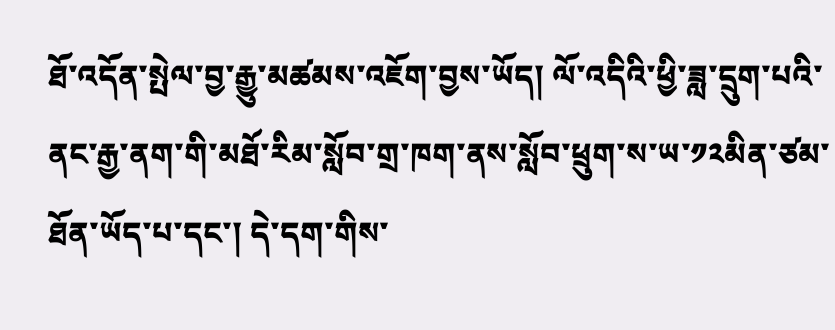ཐོ་འདོན་སྤེལ་བྱ་རྒྱུ་མཚམས་འཇོག་བྱས་ཡོད། ལོ་འདིའི་ཕྱི་ཟླ་དྲུག་པའི་ནང་རྒྱ་ནག་གི་མཐོ་རིམ་སློབ་གྲ་ཁག་ནས་སློབ་ཕྲུག་ས་ཡ་༡༢མིན་ཙམ་ཐོན་ཡོད་པ་དང་། དེ་དག་གིས་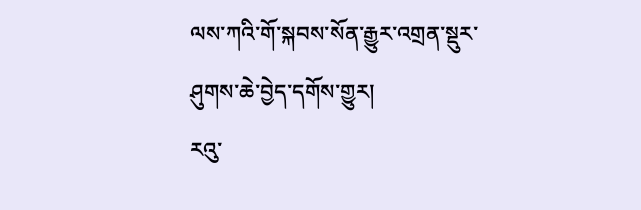ལས་ཀའི་གོ་སྐབས་སོན་རྒྱུར་འགྲན་སྡུར་ཤུགས་ཆེ་བྱེད་དགོས་གྱུར།
རའུ་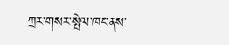ཀྲར་གསར་སྤེལ་ཁང་ནས་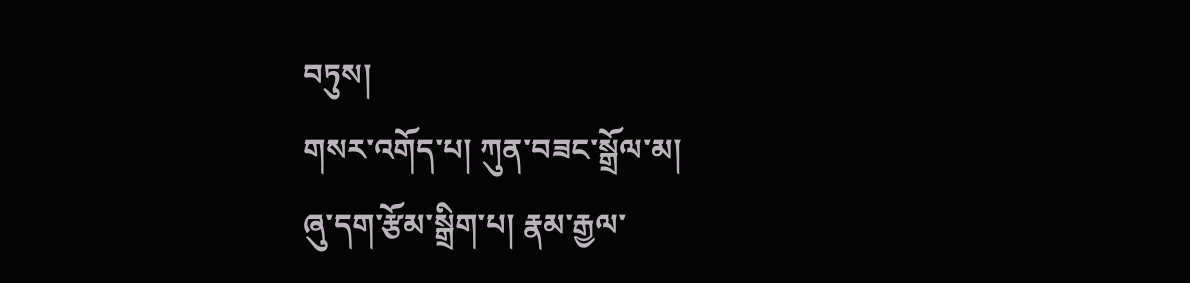བཏུས།
གསར་འགོད་པ། ཀུན་བཟང་སྒྲོལ་མ།
ཞུ་དག་རྩོམ་སྒྲིག་པ། རྣམ་རྒྱལ་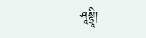ཤཱསྟྲཱི།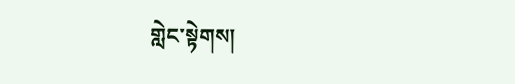གླེང་སྟེགས།